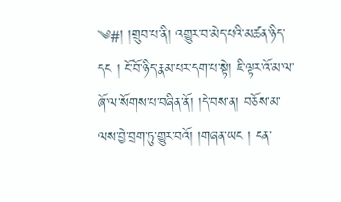༄#། །གྲུབ་པ་ནི། འགྱུར་བ་མེད་པའི་མཚན་ཉིད་དང ། ངོ་བོ་ཉིད་རྣམ་པར་དག་པ་སྟེ། ཇི་ལྟར་འོ་མ་ལ་ཞོ་ལ་སོགས་པ་བཞིན་ནོ། །དེ་བས་ན། བཅོས་མ་ལས་བྱེ་བྲག་ཏུ་གྱུར་བའོ། །གཞན་ཡང ། ངན་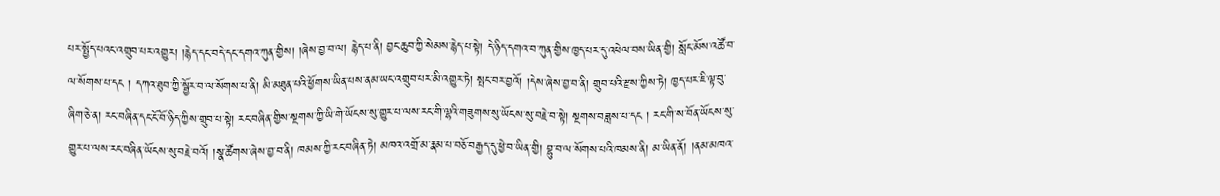པར་སྤྱོད་པའང་འགྲུབ་པར་འགྱུར། །རྙེད་དང་བདེ་དང་དགའ་ཀུན་གྱིས། །ཞེས་བྱ་བ་ལ། རྙེད་པ་ནི། བྱང་ཆུབ་ཀྱི་སེམས་རྙེད་པ་སྟེ། དེ་ཉིད་དགའ་བ་ཀུན་གྱིས་ཁྱད་པར་དུ་འཕེལ་བས་ཡིན་གྱི། སློང་མོས་འཚོ་བ་ལ་སོགས་པ་དང ། དཀའ་ཐུབ་ཀྱི་སྦྱོར་བ་ལ་སོགས་པ་ནི། མི་མཐུན་པའི་ཕྱོགས་ཡིན་པས་ནམ་ཡང་འགྲུབ་པར་མི་འགྱུར་ཏེ། སྤང་བར་བྱའོ། །དེས་ཞེས་བྱ་བ་ནི། གྲུབ་པའི་རྫས་ཀྱིས་ཏེ། ཁྱད་པར་ཇི་ལྟ་བུ་ཞིག་ཅེ་ན། རང་བཞིན་དང་ངོ་བོ་ཉིད་ཀྱིས་གྲུབ་པ་སྟེ། རང་བཞིན་གྱིས་སྔགས་ཀྱི་ཡི་གེ་ཡོངས་སུ་གྱུར་པ་ལས་རང་གི་ལྷའི་གཟུགས་སུ་ཡོངས་སུ་བརྗེ་བ་སྟེ། སྔགས་བཟླས་པ་དང ། རང་གི་ས་བོན་ཡོངས་སུ་གྱུར་པ་ལས་རང་བཞིན་ཡོངས་སུ་བརྗེ་བའོ། །སྣ་ཚོགས་ཞེས་བྱ་བ་ནི། ཁམས་ཀྱི་རང་བཞིན་ཏེ། མཁའ་འགྲོ་མ་རྣམ་པ་བཅོ་བརྒྱད་དུ་ཕྱེ་བ་ཡིན་གྱི། བྷུ་བ་ལ་སོགས་པའི་ཁམས་ནི། མ་ཡིན་ནོ། །ནམ་མཁའ་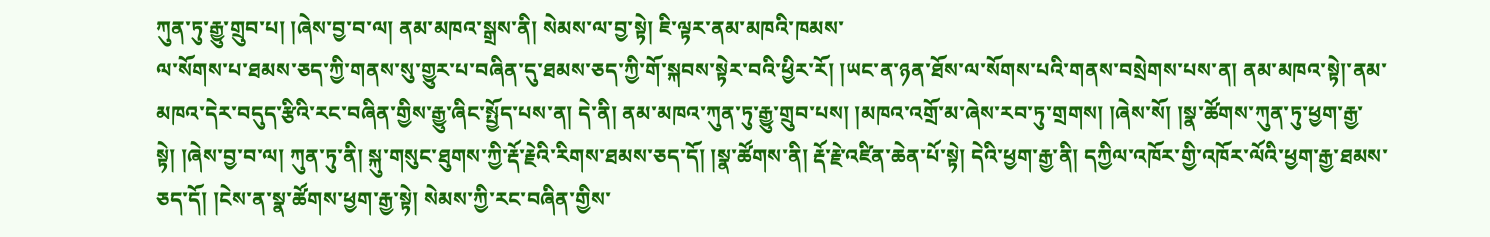ཀུན་ཏུ་རྒྱུ་གྲུབ་པ། །ཞེས་བྱ་བ་ལ། ནམ་མཁའ་སྒྲས་ནི། སེམས་ལ་བྱ་སྟེ། ཇི་ལྟར་ནམ་མཁའི་ཁམས་
ལ་སོགས་པ་ཐམས་ཅད་ཀྱི་གནས་སུ་གྱུར་པ་བཞིན་དུ་ཐམས་ཅད་ཀྱི་གོ་སྐབས་སྟེར་བའི་ཕྱིར་རོ། །ཡང་ན་ཉན་ཐོས་ལ་སོགས་པའི་གནས་བསྲེགས་པས་ན། ནམ་མཁའ་སྟེ།་ནམ་མཁའ་དེར་བདུད་རྩིའི་རང་བཞིན་གྱིས་རྒྱུ་ཞིང་སྤྱོད་པས་ན། དེ་ནི། ནམ་མཁའ་ཀུན་ཏུ་རྒྱུ་གྲུབ་པས། །མཁའ་འགྲོ་མ་ཞེས་རབ་ཏུ་གྲགས། །ཞེས་སོ། །སྣ་ཚོགས་ཀུན་ཏུ་ཕྱག་རྒྱ་སྟེ། །ཞེས་བྱ་བ་ལ། ཀུན་ཏུ་ནི། སྐུ་གསུང་ཐུགས་ཀྱི་རྡོ་རྗེའི་རིགས་ཐམས་ཅད་དོ། །སྣ་ཚོགས་ནི། རྡོ་རྗེ་འཛིན་ཆེན་པོ་སྟེ། དེའི་ཕྱག་རྒྱ་ནི། དཀྱིལ་འཁོར་གྱི་འཁོར་ལོའི་ཕྱག་རྒྱ་ཐམས་ཅད་དོ། །ངེས་ན་སྣ་ཚོགས་ཕྱག་རྒྱ་སྟེ། སེམས་ཀྱི་རང་བཞིན་གྱིས་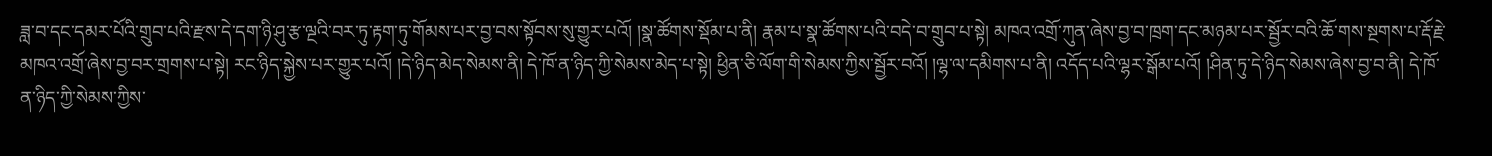ཟླ་བ་དང་དམར་པོའི་གྲུབ་པའི་རྫས་དེ་དག་ཉི་ཤུ་རྩ་ལྔའི་བར་ཏུ་རྟག་ཏུ་གོམས་པར་བྱ་བས་སྟོབས་སུ་གྱུར་པའོ། །སྣ་ཚོགས་སྡོམ་པ་ནི། རྣམ་པ་སྣ་ཚོགས་པའི་བདེ་བ་གྲུབ་པ་སྟེ། མཁའ་འགྲོ་ཀུན་ཞེས་བྱ་བ་ཁྲག་དང་མཉམ་པར་སྦྱོར་བའི་ཆོ་གས་སྔགས་པ་རྡོ་རྗེ་མཁའ་འགྲོ་ཞེས་བྱ་བར་གྲགས་པ་སྟེ། རང་ཉིད་སྐྱེས་པར་གྱུར་པའོ། །དེ་ཉིད་མེད་སེམས་ནི། དེ་ཁོ་ན་ཉིད་ཀྱི་སེམས་མེད་པ་སྟེ། ཕྱིན་ཅི་ལོག་གི་སེམས་ཀྱིས་སྦྱོར་བའོ། །ལྷ་ལ་དམིགས་པ་ནི། འདོད་པའི་ལྷར་སྒོམ་པའོ། །ཤིན་ཏུ་དེ་ཉིད་སེམས་ཞེས་བྱ་བ་ནི། དེ་ཁོ་ན་ཉིད་ཀྱི་སེམས་ཀྱིས་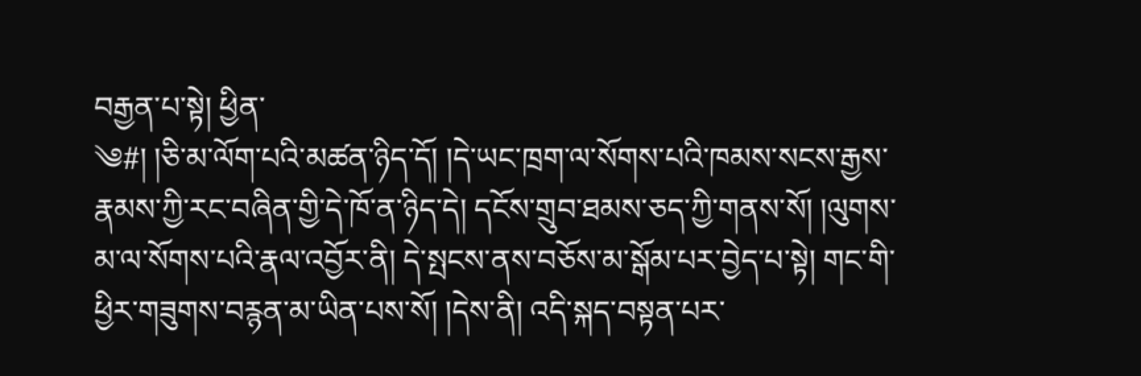བརྒྱན་པ་སྟེ། ཕྱིན་
༄#། །ཅི་མ་ལོག་པའི་མཚན་ཉིད་དོ། །དེ་ཡང་ཁྲག་ལ་སོགས་པའི་ཁམས་སངས་རྒྱས་རྣམས་ཀྱི་རང་བཞིན་གྱི་དེ་ཁོ་ན་ཉིད་དེ། དངོས་གྲུབ་ཐམས་ཅད་ཀྱི་གནས་སོ། །ལུགས་མ་ལ་སོགས་པའི་རྣལ་འབྱོར་ནི། དེ་སྤངས་ནས་བཅོས་མ་སྒོམ་པར་བྱེད་པ་སྟེ། གང་གི་ཕྱིར་གཟུགས་བརྙན་མ་ཡིན་པས་སོ། །དེས་ནི། འདི་སྐད་བསྟན་པར་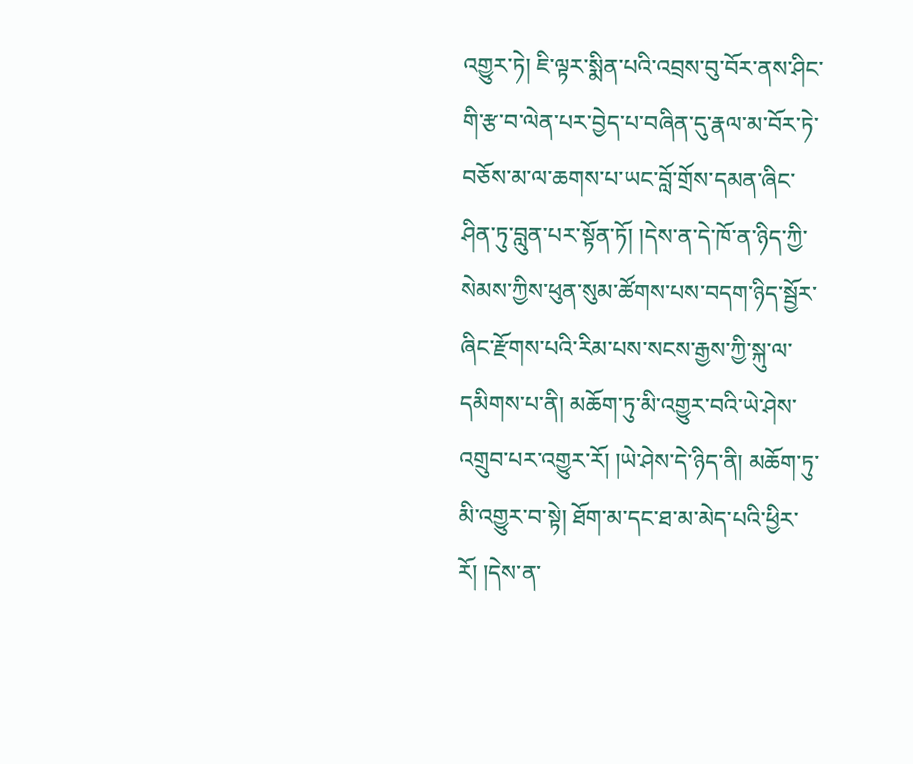འགྱུར་ཏེ། ཇི་ལྟར་སྨིན་པའི་འབྲས་བུ་བོར་ནས་ཤིང་གི་རྩ་བ་ལེན་པར་བྱེད་པ་བཞིན་དུ་རྣལ་མ་བོར་ཏེ་བཅོས་མ་ལ་ཆགས་པ་ཡང་བློ་གྲོས་དམན་ཞིང་ཤིན་ཏུ་བླུན་པར་སྟོན་ཏོ། །དེས་ན་དེ་ཁོ་ན་ཉིད་ཀྱི་སེམས་ཀྱིས་ཕུན་སུམ་ཚོགས་པས་བདག་ཉིད་སྦྱོར་ཞིང་རྫོགས་པའི་རིམ་པས་སངས་རྒྱས་ཀྱི་སྐུ་ལ་དམིགས་པ་ནི། མཆོག་ཏུ་མི་འགྱུར་བའི་ཡེ་ཤེས་འགྲུབ་པར་འགྱུར་རོ། །ཡེ་ཤེས་དེ་ཉིད་ནི། མཆོག་ཏུ་མི་འགྱུར་བ་སྟེ། ཐོག་མ་དང་ཐ་མ་མེད་པའི་ཕྱིར་རོ། །དེས་ན་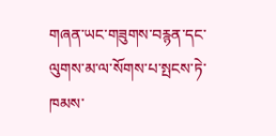གཞན་ཡང་གཟུགས་བརྙན་དང་ལུགས་མ་ལ་སོགས་པ་སྤངས་ཏེ་ཁམས་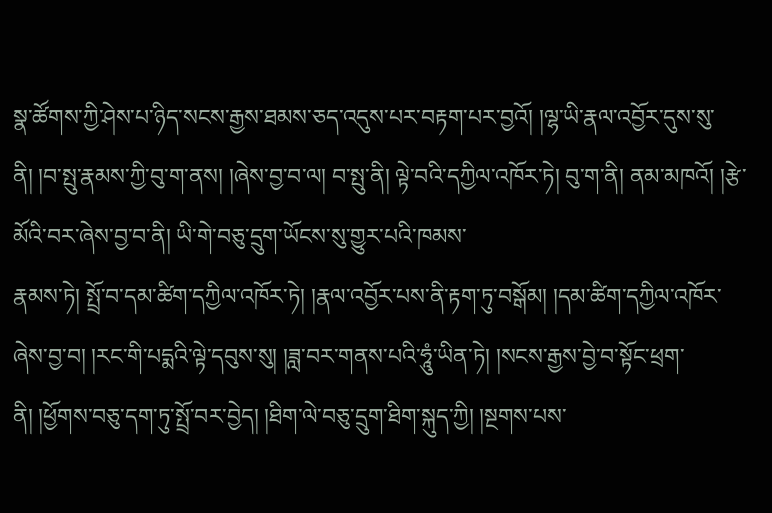སྣ་ཚོགས་ཀྱི་ཤེས་པ་ཉིད་སངས་རྒྱས་ཐམས་ཅད་འདུས་པར་བརྟག་པར་བྱའོ། །ལྷ་ཡི་རྣལ་འབྱོར་དུས་སུ་ནི། །བ་སྤུ་རྣམས་ཀྱི་བུ་ག་ནས། །ཞེས་བྱ་བ་ལ། བ་སྤུ་ནི། ལྟེ་བའི་དཀྱིལ་འཁོར་ཏེ། བུ་ག་ནི། ནམ་མཁའོ། །རྩེ་མོའི་བར་ཞེས་བྱ་བ་ནི། ཡི་གེ་བཅུ་དྲུག་ཡོངས་སུ་གྱུར་པའི་ཁམས་
རྣམས་ཏེ། སྤྲོ་བ་དམ་ཚིག་དཀྱིལ་འཁོར་ཏེ། །རྣལ་འབྱོར་པས་ནི་རྟག་ཏུ་བསྒོམ། །དམ་ཚིག་དཀྱིལ་འཁོར་ཞེས་བྱ་བ། །རང་གི་པདྨའི་ལྟེ་དབུས་སུ། །ཟླ་བར་གནས་པའི་ཧཱུཾ་ཡིན་ཏེ། །སངས་རྒྱས་བྱེ་བ་སྟོང་ཕྲག་ནི། །ཕྱོགས་བཅུ་དག་ཏུ་སྤྲོ་བར་བྱེད། །ཐིག་ལེ་བཅུ་དྲུག་ཐིག་སྐུད་ཀྱི། །སྔགས་པས་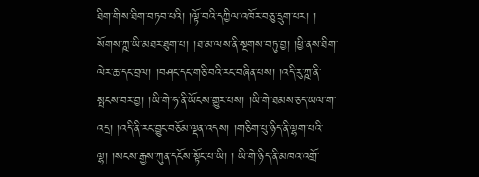ཐིག་གིས་ཐིག་བཏབ་པའི། །ལྟོ་བའི་དཀྱིལ་འཁོར་བཅུ་དྲུག་པར། ། སོགས་ཀྵ་ཡི་མཐར་ཐུག་པ། །ཐ་མ་ལས་ནི་སྔགས་བཏུ་བྱ། །ཕྱི་ནས་ཐིག་ལེར་ཆ་དང་བྲལ། །བཤང་དང་གཅི་བའི་རང་བཞིན་པས། །འདི་རུ་ཀྵ་ནི་སྤངས་བར་བྱ། །ཡི་གེ་ཧ་ནི་ཡོངས་གྱུར་པས། །ཡི་གེ་ཐམས་ཅད་ཡལ་ག་འདྲ། །འདི་ནི་རང་བྱུང་བཅོམ་ལྡན་འདས། །གཅིག་པུ་ཉིད་ནི་ལྷག་པའི་ལྷ། །སངས་རྒྱས་ཀུན་དངོས་སྟོང་པ་ཡི། ། ཡི་གེ་ཉིད་ནི་མཁའ་འགྲོ་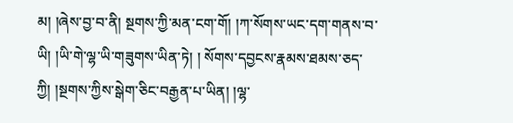མ། །ཞེས་བྱ་བ་ནི། སྔགས་ཀྱི་མན་ངག་གོ། །ཀ་སོགས་ཡང་དག་གནས་བ་ཡི། །ཡི་གེ་ལྷ་ཡི་གཟུགས་ཡིན་ཏེ། ། སོགས་དབྱངས་རྣམས་ཐམས་ཅད་ཀྱི། །སྔགས་ཀྱིས་སྒེག་ཅིང་བརྒྱན་པ་ཡིན། །ལྷ་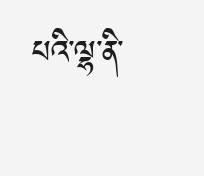པའི་ལྷ་ནི་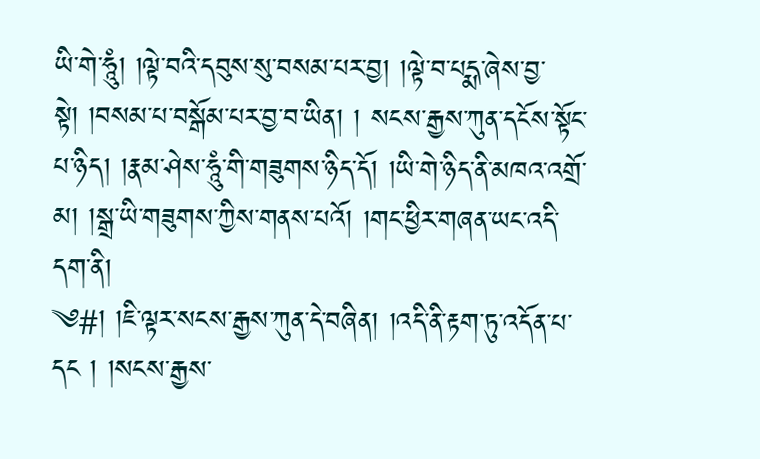ཡི་གེ་ཧཱུཾ། །ལྟེ་བའི་དབུས་སུ་བསམ་པར་བྱ། །ལྟེ་བ་པདྨ་ཞེས་བྱ་སྟེ། །བསམ་པ་བསྒོམ་པར་བྱ་བ་ཡིན། ། སངས་རྒྱས་ཀུན་དངོས་སྟོང་པ་ཉིད། །རྣམ་ཤེས་ཧཱུཾ་གི་གཟུགས་ཉིད་དོ། །ཡི་གེ་ཉིད་ནི་མཁའ་འགྲོ་མ། །སྒྲ་ཡི་གཟུགས་ཀྱིས་གནས་པའོ། །གང་ཕྱིར་གཞན་ཡང་འདི་དག་ནི།
༄#། །ཇི་ལྟར་སངས་རྒྱས་ཀུན་དེ་བཞིན། །འདི་ནི་རྟག་ཏུ་འདོན་པ་དང ། །སངས་རྒྱས་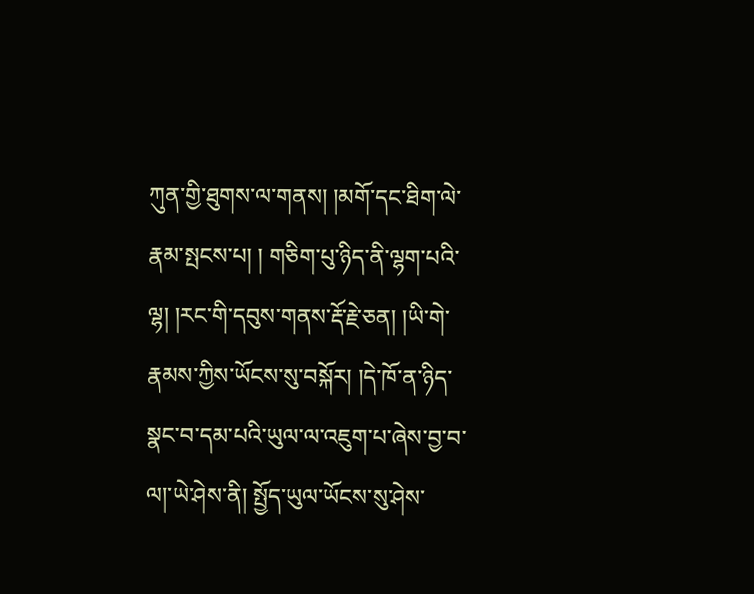ཀུན་གྱི་ཐུགས་ལ་གནས། །མགོ་དང་ཐིག་ལེ་རྣམ་སྤངས་པ། ། གཅིག་པུ་ཉིད་ནི་ལྷག་པའི་ལྷ། །རང་གི་དབུས་གནས་རྡོ་རྗེ་ཅན། །ཡི་གེ་རྣམས་ཀྱིས་ཡོངས་སུ་བསྐོར། །དེ་ཁོ་ན་ཉིད་སྣང་བ་དམ་པའི་ཡུལ་ལ་འཇུག་པ་ཞེས་བྱ་བ་ལ།་ཡེ་ཤེས་ནི། སྤྱོད་ཡུལ་ཡོངས་སུ་ཤེས་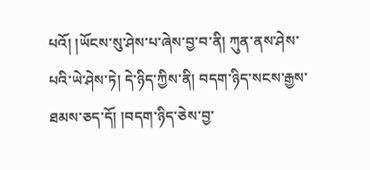པའོ། །ཡོངས་སུ་ཤེས་པ་ཞེས་བྱ་བ་ནི། ཀུན་ནས་ཤེས་པའི་ཡེ་ཤེས་ཏེ། དེ་ཉིད་ཀྱིས་ནི། བདག་ཉིད་སངས་རྒྱས་ཐམས་ཅད་དོ། །བདག་ཉིད་ཅེས་བྱ་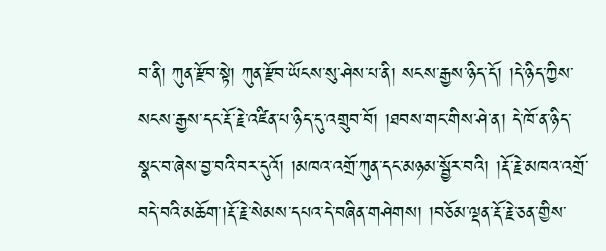བ་ནི། ཀུན་རྫོབ་སྟེ། ཀུན་རྫོབ་ཡོངས་སུ་ཤེས་པ་ནི། སངས་རྒྱས་ཉིད་དོ། །དེ་ཉིད་ཀྱིས་སངས་རྒྱས་དང་རྡོ་རྗེ་འཛིན་པ་ཉིད་དུ་འགྲུབ་བོ། །ཐབས་གང་གིས་ཤེ་ན། དེ་ཁོ་ན་ཉིད་སྣང་བ་ཞེས་བྱ་བའི་བར་དུའོ། །མཁའ་འགྲོ་ཀུན་དང་མཉམ་སྦྱོར་བའི། །རྡོ་རྗེ་མཁའ་འགྲོ་བདེ་བའི་མཆོག་།རྡོ་རྗེ་སེམས་དཔའ་དེ་བཞིན་གཤེགས། །བཅོམ་ལྡན་རྡོ་རྗེ་ཅན་གྱིས་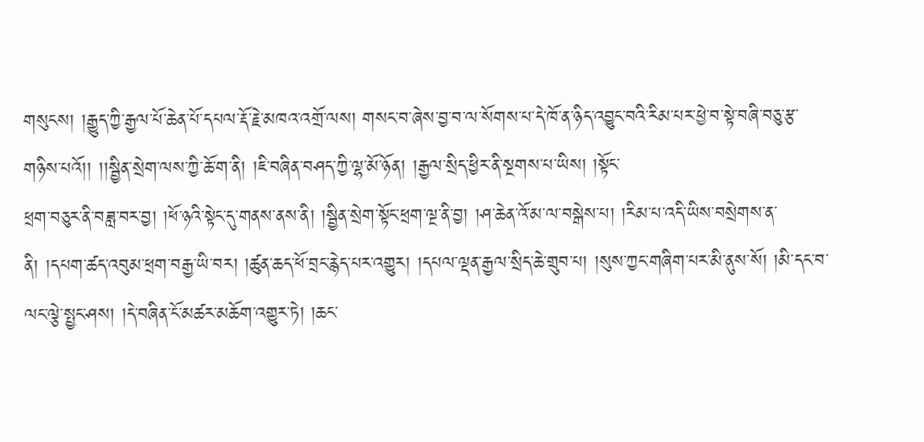གསུངས། །རྒྱུད་ཀྱི་རྒྱལ་པོ་ཆེན་པོ་དཔལ་རྡོ་རྗེ་མཁའ་འགྲོ་ལས། གསང་བ་ཞེས་བྱ་བ་ལ་སོགས་པ་དེ་ཁོ་ན་ཉིད་འབྱུང་བའི་རིམ་པར་ཕྱེ་བ་སྟེ་བཞི་བཅུ་རྩ་གཉིས་པའོ།། །།སྦྱིན་སྲེག་ལས་ཀྱི་ཆོ་ག་ནི། །ཇི་བཞིན་བཤད་ཀྱི་ལྷ་མོ་ཉོན། །རྒྱལ་སྲིད་ཕྱིར་ནི་སྔགས་པ་ཡིས། །སྟོང་
ཕྲག་བཅུར་ནི་བཟླ་བར་བྱ། །ཕོ་ཉའི་སྟེང་དུ་གནས་ནས་ནི། །སྦྱིན་སྲེག་སྟོང་ཕྲག་ལྔ་ནི་བྱ། །ཤ་ཆེན་འོ་མ་ལ་བསྒེས་པ། །རིམ་པ་འདི་ཡིས་བསྲེགས་ན་ནི། །དཔག་ཚད་འབུམ་ཕྲག་བརྒྱ་ཡི་བར། །ཚུན་ཆད་ཕོ་བྲང་རྙེད་པར་འགྱུར། །དཔལ་ལྡན་རྒྱལ་སྲིད་ཆེ་གྲུབ་པ། །སུས་ཀྱང་གཞིག་པར་མི་ནུས་སོ། །མི་དང་བ་ལང་ལྕེ་སྤྱང་ཤས། །དེ་བཞིན་ངོ་མཚར་མཆོག་འགྱུར་ཏེ། །ཆང་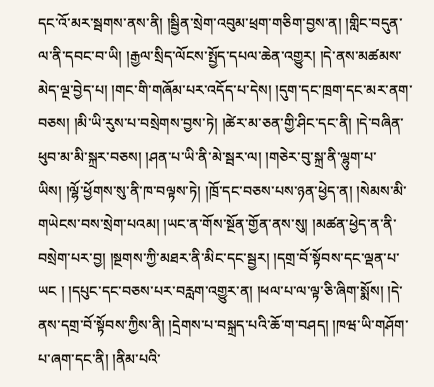དང་འོ་མར་སྦགས་ནས་ནི། །སྦྱིན་སྲེག་འབུམ་ཕྲག་གཅིག་བྱས་ན། །གླིང་བདུན་ལ་ནི་དབང་བ་ཡི། །རྒྱལ་སྲིད་ལོངས་སྤྱོད་དཔལ་ཆེན་འགྱུར། །དེ་ནས་མཚམས་མེད་ལྔ་བྱེད་པ། །གང་གི་གཞོམ་པར་འདོད་པ་དེས། །དུག་དང་ཁྲག་དང་མར་ནག་བཅས། །མི་ཡི་རུས་པ་བསྲེགས་བྱས་ཏེ། །ཚེར་མ་ཅན་གྱི་ཤིང་དང་ནི། །དེ་བཞིན་ཕུབ་མ་མི་སྐྲར་བཅས། །ཤན་པ་ཡི་ནི་མེ་སྦར་ལ། །གཅེར་བུ་སྐྲ་ནི་ལྷུག་པ་ཡིས། །ལྷོ་ཕྱོགས་སུ་ནི་ཁ་བལྟས་ཏེ། །ཁྲོ་དང་བཅས་པས་ཉན་ཕྱེད་ན། །སེམས་མི་གཡེངས་བས་སྲེག་པའམ། །ཡང་ན་གོས་སྔོན་གྱོན་ནས་སུ། །མཚན་ཕྱེད་ན་ནི་བསྲེག་པར་བྱ། །སྔགས་ཀྱི་མཐར་ནི་མིང་དང་སྦྱར། །དགྲ་བོ་སྟོབས་དང་ལྡན་པ་ཡང ། །དཔུང་དང་བཅས་པར་བརླག་འགྱུར་ན། །ཕལ་པ་ལ་ལྟ་ཅི་ཞིག་སྨོས། །དེ་ནས་དགྲ་བོ་སྟོབས་ཀྱིས་ནི། །དྲེགས་པ་བསྐྲད་པའི་ཆོ་ག་བཤད། །ཁཝ་ཡི་གཤོག་པ་ཞག་དང་ནི། །ནིམ་པའི་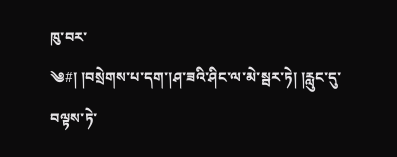ཁུ་བར་
༄#། །བསྲེགས་པ་དག་།ཤ་ཟའི་ཤིང་ལ་མེ་སྦར་ཏེ། །རླུང་དུ་བལྟས་ཏེ་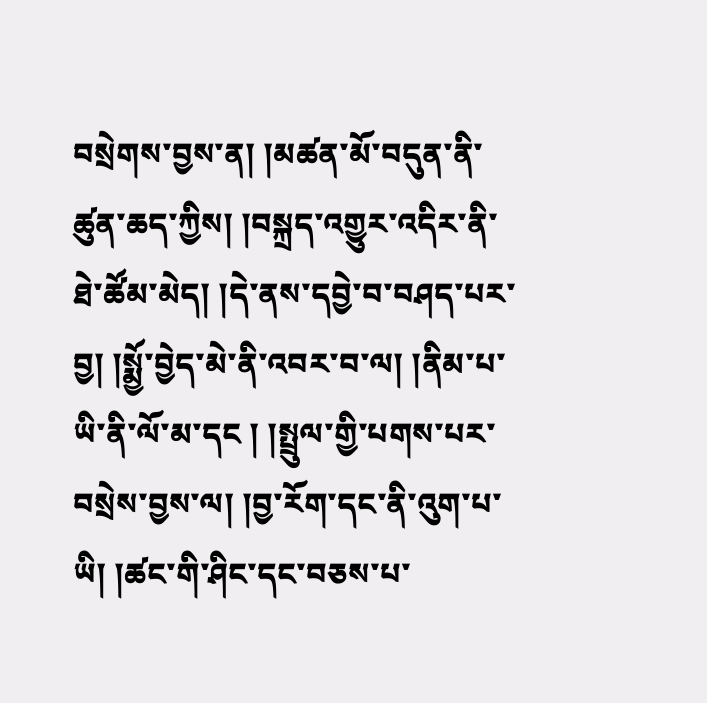བསྲེགས་བྱས་ན། །མཚན་མོ་བདུན་ནི་ཚུན་ཆད་ཀྱིས། །བསྐྲད་འགྱུར་འདིར་ནི་ཐེ་ཚོམ་མེད། །དེ་ནས་དབྱེ་བ་བཤད་པར་བྱ། །སྨྱོ་བྱེད་མེ་ནི་འབར་བ་ལ། །ནིམ་པ་ཡི་ནི་ལོ་མ་དང ། །སྤྲུལ་གྱི་པགས་པར་བསྲེས་བྱས་ལ། །བྱ་རོག་དང་ནི་འུག་པ་ཡི། །ཚང་གི་ཤིང་དང་བཅས་པ་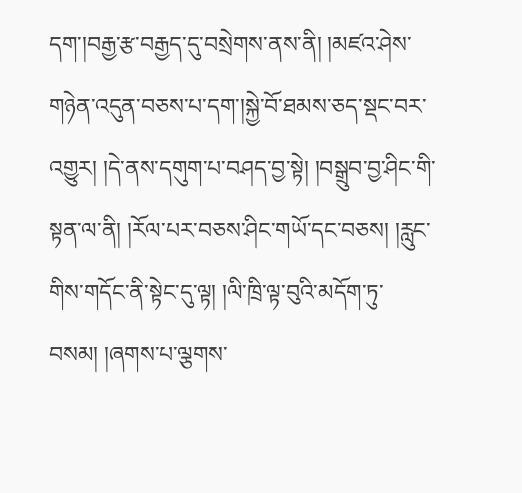དག་།བརྒྱ་རྩ་བརྒྱད་དུ་བསྲེགས་ནས་ནི། །མཛའ་ཤེས་གཉེན་འདུན་བཅས་པ་དག་།སྐྱེ་བོ་ཐམས་ཅད་སྡང་བར་འགྱུར། །དེ་ནས་དགུག་པ་བཤད་བྱ་སྟེ། །བསྒྲུབ་བྱ་ཤིང་གི་སྟན་ལ་ནི། །རོལ་པར་བཅས་ཤིང་གཡོ་དང་བཅས། །རླུང་གིས་གདོང་ནི་སྟེང་དུ་ལྟ། །ལི་ཁྲི་ལྟ་བུའི་མདོག་ཏུ་བསམ། །ཞགས་པ་ལྕགས་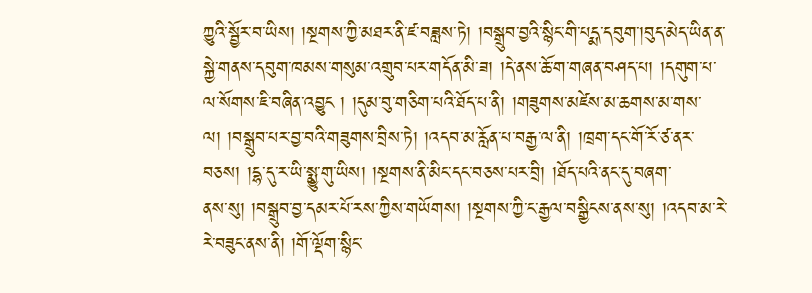ཀྱུའི་སྦྱོར་བ་ཡིས། །སྔགས་ཀྱི་མཐར་ནི་ཛ་བཟླས་ཏེ། །བསྒྲུབ་བྱའི་སྙིང་གི་པདྨ་དབུག་།བུད་མེད་ཡིན་ན་སྐྱེ་གནས་དབུག་ཁམས་གསུམ་འགྲུབ་པར་གདོན་མི་ཟ། །དེ་ནས་ཆོ་ག་གཞན་བཤད་པ། །དགུག་པ་ལ་སོགས་ཇི་བཞིན་འབྱུང ། །དུམ་བུ་གཅིག་པའི་ཐོད་པ་ནི། །གཟུགས་མཛེས་མ་ཆགས་མ་གས་ལ། །བསྒྲུབ་པར་བྱ་བའི་གཟུགས་བྲིས་ཏེ། །འདབ་མ་རློན་པ་བརྒྱ་ལ་ནི། །ཁྲག་དང་གོ་རོ་ཙ་ནར་བཅས། །དྷ་དུ་ར་ཡི་སྨྱུ་གུ་ཡིས། །སྔགས་ནི་མིང་དང་བཅས་པར་བྲི། །ཐོད་པའི་ནང་དུ་བཞག་
ནས་སུ། །བསྒྲུབ་བྱ་དམར་པོ་རས་ཀྱིས་གཡོགས། །སྔགས་ཀྱི་ང་རྒྱལ་བསྒྱིངས་ནས་སུ། །འདབ་མ་རེ་རེ་བཟུང་ནས་ནི། །གོ་ལྡོག་སྙིང་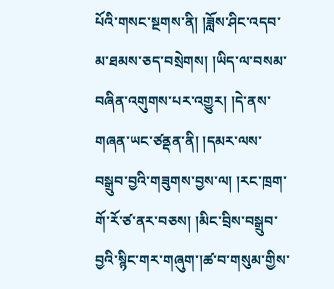པོའི་གསང་སྔགས་ནི། །ཟློས་ཤིང་འདབ་མ་ཐམས་ཅད་བསྲེགས། །ཡིད་ལ་བསམ་བཞིན་འགུགས་པར་འགྱུར། །དེ་ནས་གཞན་ཡང་ཙནྡན་ནི། །དམར་ལས་བསྒྲུབ་བྱའི་གཟུགས་བྱས་ལ། །རང་ཁྲག་གོ་རོ་ཙ་ནར་བཅས། །མིང་བྲིས་བསྒྲུབ་བྱའི་སྙིང་གར་གཞུག་།ཚ་བ་གསུམ་གྱིས་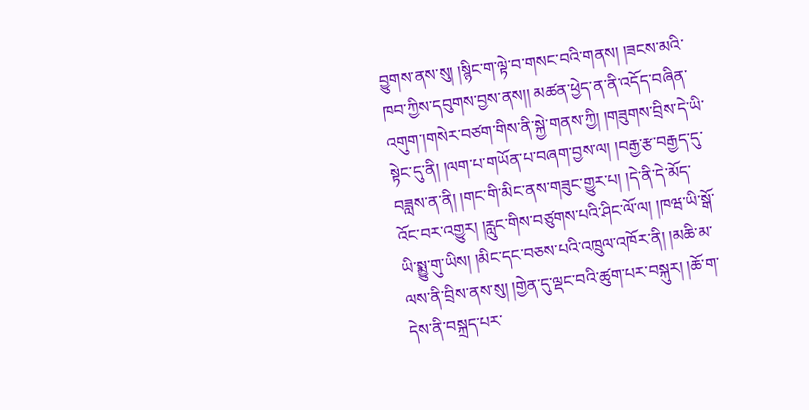བྱུགས་ནས་སུ། །སྙིང་ག་ལྟེ་བ་གསང་བའི་གནས། །ཟངས་མའི་ཁབ་ཀྱིས་དབུགས་བྱས་ནས།། མཚན་ཕྱེད་ན་ནི་འདོད་བཞིན་འགུག་།གསེར་བཙག་གིས་ནི་སྐྱེ་གནས་ཀྱི། །གཟུགས་བྲིས་དེ་ཡི་སྟེང་དུ་ནི། །ལག་པ་གཡོན་པ་བཞག་བྱས་ལ། །བརྒྱ་རྩ་བརྒྱད་དུ་བཟླས་ན་ནི། །གང་གི་མིང་ནས་གཟུང་གྱུར་པ། །དེ་ནི་དེ་མོད་འོང་བར་འགྱུར། །རླུང་གིས་བཙུགས་པའི་ཤིང་ལོ་ལ། །ཁཝ་ཡི་སྒོ་ཡི་སྨྱུ་གུ་ཡིས། །མིང་དང་བཅས་པའི་འཁྲུལ་འཁོར་ནི། །མཆི་མ་ལས་ནི་བྲིས་ནས་སུ། །གྱེན་དུ་ལྡང་བའི་ཚུག་པར་བསྐུར། །ཆོ་ག་དེས་ནི་བསྐྲད་པར་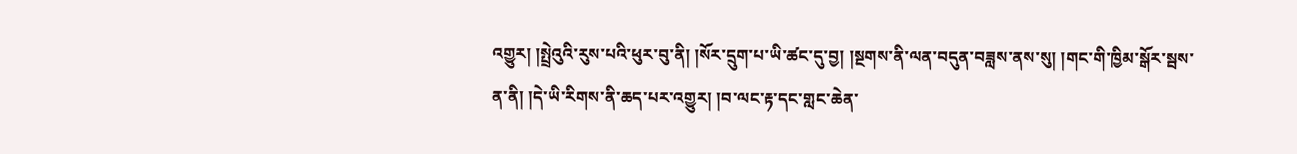འགྱུར། །སྤྲེའུའི་རུས་པའི་ཕུར་བུ་ནི། །སོར་དྲུག་པ་ཡི་ཚང་དུ་བྱ། །སྔགས་ནི་ལན་བདུན་བཟླས་ནས་སུ། །གང་གི་ཁྱིམ་སྒོར་སྦས་ན་ནི། །དེ་ཡི་རིགས་ནི་ཆད་པར་འགྱུར། །བ་ལང་རྟ་དང་གླང་ཆེན་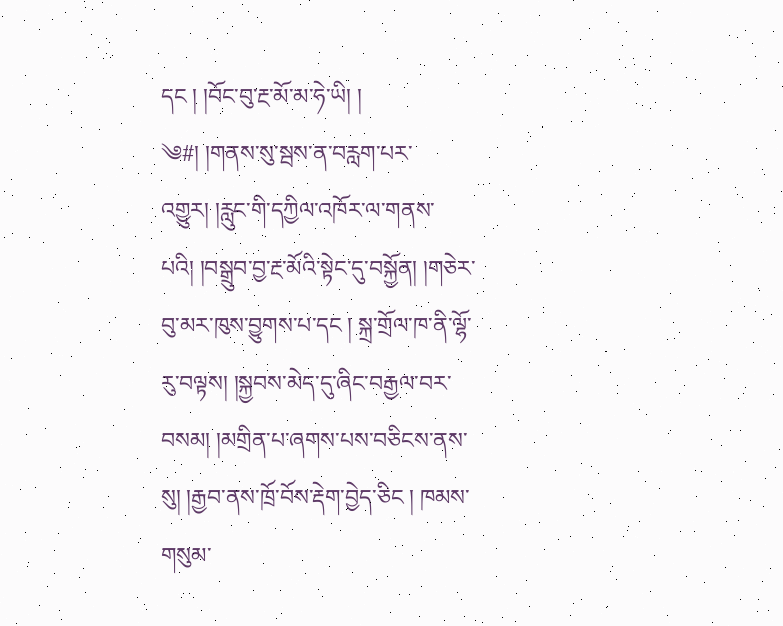དང ། །བོང་བུ་རྔ་མོ་མ་ཧེ་ཡི། །
༄#། །གནས་སུ་སྦས་ན་བརླག་པར་འགྱུར། །རླུང་གི་དཀྱིལ་འཁོར་ལ་གནས་པའི། །བསྒྲུབ་བྱ་རྔ་མོའི་སྟེང་དུ་བསྐྱོན། །གཅེར་བུ་མར་ཁུས་བྱུགས་པ་དང ། སྐྲ་གྲོལ་ཁ་ནི་ལྷོ་རུ་བལྟས། །སྐྱབས་མེད་དུ་ཞིང་བརྒྱལ་བར་བསམ། །མགྲིན་པ་ཞགས་པས་བཅིངས་ནས་སུ། །རྒྱབ་ནས་ཁྲོ་བོས་རྡེག་བྱེད་ཅིང ། ཁམས་གསུམ་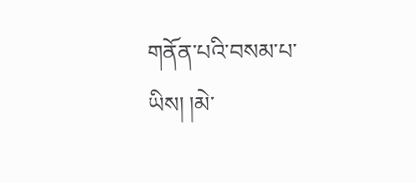གནོན་པའི་བསམ་པ་ཡིས། །མེ་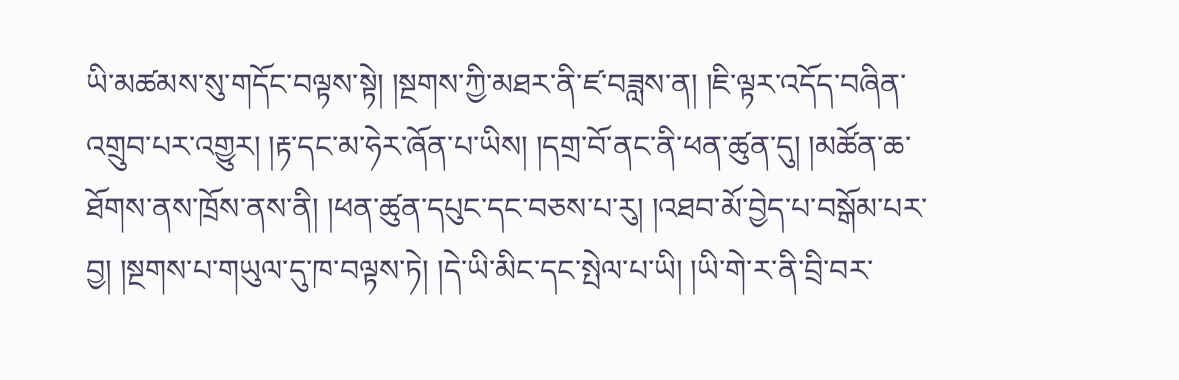ཡི་མཚམས་སུ་གདོང་བལྟས་སྟེ། །སྔགས་ཀྱི་མཐར་ནི་ཛ་བཟླས་ན། །ཇི་ལྟར་འདོད་བཞིན་འགྲུབ་པར་འགྱུར། །རྟ་དང་མ་ཧེར་ཞོན་པ་ཡིས། །དགྲ་བོ་ནང་ནི་ཕན་ཚུན་དུ། །མཚོན་ཆ་ཐོགས་ནས་ཁྲོས་ནས་ནི། །ཕན་ཚུན་དཔུང་དང་བཅས་པ་རུ། །འཐབ་མོ་བྱེད་པ་བསྒོམ་པར་བྱ། །སྔགས་པ་གཡུལ་དུ་ཁ་བལྟས་ཏེ། །དེ་ཡི་མིང་དང་སྤེལ་པ་ཡི། །ཡི་གེ་ར་ནི་བྲི་བར་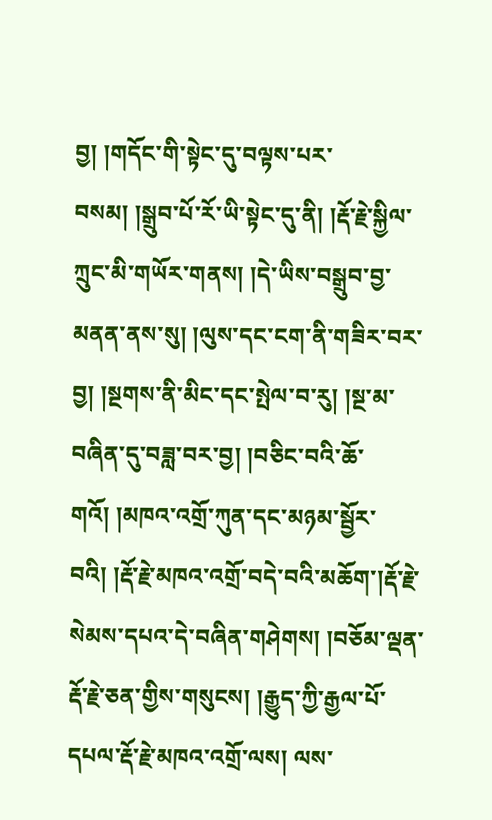བྱ། །གདོང་གི་སྟེང་དུ་བལྟས་པར་བསམ། །སྒྲུབ་པོ་རོ་ཡི་སྟེང་དུ་ནི། །རྡོ་རྗེ་སྐྱིལ་ཀྲུང་མི་གཡོར་གནས། །དེ་ཡིས་བསྒྲུབ་བྱ་མནན་ནས་སུ། །ལུས་དང་ངག་ནི་གཟིར་བར་བྱ། །སྔགས་ནི་མིང་དང་སྤེལ་བ་རུ། །སྔ་མ་བཞིན་དུ་བཟླ་བར་བྱ། །བཅིང་བའི་ཆོ་གའོ། །མཁའ་འགྲོ་ཀུན་དང་མཉམ་སྦྱོར་བའི། །རྡོ་རྗེ་མཁའ་འགྲོ་བདེ་བའི་མཆོག་།རྡོ་རྗེ་སེམས་དཔའ་དེ་བཞིན་གཤེགས། །བཅོམ་ལྡན་རྡོ་རྗེ་ཅན་གྱིས་གསུངས། །རྒྱུད་ཀྱི་རྒྱལ་པོ་དཔལ་རྡོ་རྗེ་མཁའ་འགྲོ་ལས། ལས་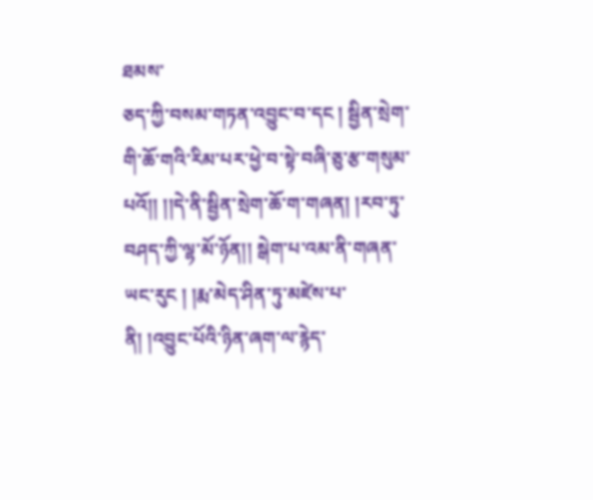ཐམས་
ཅད་ཀྱི་བསམ་གཏན་འབྱུང་བ་དང ། སྦྱིན་སྲེག་གི་ཆོ་གའི་རིམ་པར་ཕྱེ་བ་སྟེ་བཞི་ཅུ་རྩ་གསུམ་པའོ།། །།དེ་ནི་སྦྱིན་སྲེག་ཆོ་ག་གཞན། །རབ་ཏུ་བཤད་ཀྱི་ལྷ་མོ་ཉོན།། སྒེག་པ་འམ་ནི་གཞན་ཡང་རུང ། །རྨ་མེད་ཤིན་ཏུ་མཛེས་པ་ནི། །འབྱུང་པོའི་ཉིན་ཞག་ལ་རྙེད་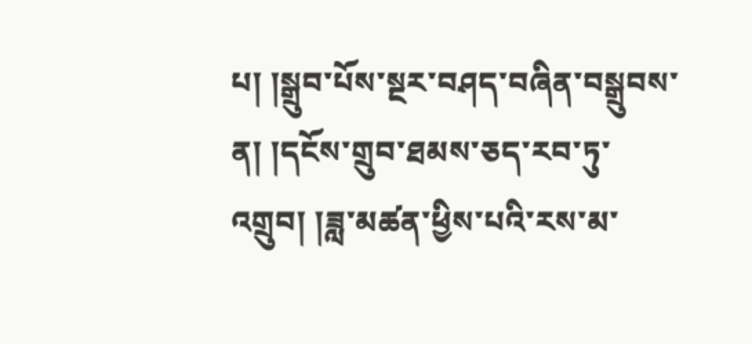པ། །སྒྲུབ་པོས་སྔར་བཤད་བཞིན་བསྒྲུབས་ན། །དངོས་གྲུབ་ཐམས་ཅད་རབ་ཏུ་འགྲུབ། །ཟླ་མཚན་ཕྱིས་པའི་རས་མ་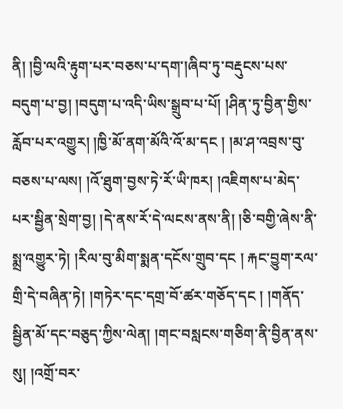ནི། །བྱི་ལའི་རྟུག་པར་བཅས་པ་དག་།ཞིབ་ཏུ་བརྡུངས་པས་བདུག་པ་བྱ། །བདུག་པ་འདི་ཡིས་སྒྲུབ་པ་པོ། །ཤིན་ཏུ་བྱིན་གྱིས་རློབ་པར་འགྱུར། །ཁྱི་མོ་ནག་མོའི་འོ་མ་དང ། །མ་ཤ་འབྲས་བུ་བཅས་པ་ལས། །འོ་ཐུག་བྱས་ཏེ་རོ་ཡི་ཁར། །འཇིགས་པ་མེད་པར་སྦྱིན་སྲེག་བྱ། །དེ་ནས་རོ་དེ་ལངས་ནས་ནི། །ཅི་བགྱི་ཞེས་ནི་སྨྲ་འགྱུར་ཏེ། །རིལ་བུ་མིག་སྨན་དངོས་གྲུབ་དང ། རྐང་བྱུག་རལ་གྲི་དེ་བཞིན་ཏེ། །གཏེར་དང་དགྲ་བོ་ཚར་གཅོད་དང ། །གནོད་སྦྱིན་མོ་དང་བཅུད་ཀྱིས་ལེན། །གང་བསླངས་གཅིག་ནི་བྱིན་ནས་སུ། །འགྲོ་བར་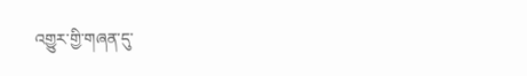འགྱུར་གྱི་གཞན་དུ་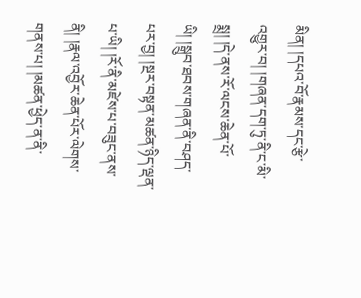མིན། །དཔའ་བོ་རྣམས་དང་རྩེ་འགྱུར་བ། །གཞན་དག་ཏུ་ནི་ང་མི་སྨྲ། །དེ་ནས་རོ་ལངས་ཆེན་པོ་ཡི། །སྒྲུབ་ཐབས་གཞན་ནི་བཤད་པར་བྱ། །སྔར་བསྟན་མཚན་ཉིད་ལྡན་པ་ཡི། །རོ་ནི་མཛེས་པ་བཟུང་ནས་ནི། །རྣལ་འབྱོར་ཆེན་པོར་ལེགས་གནས་པ། །མཚན་ཕྱེད་ན་ནི་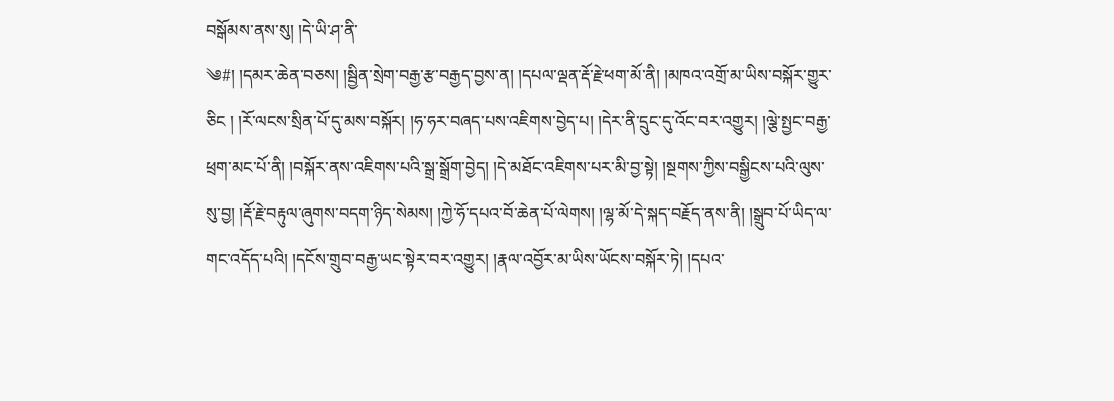བསྒོམས་ནས་སུ། །དེ་ཡི་ཤ་ནི་
༄#། །དམར་ཆེན་བཅས། །སྦྱིན་སྲེག་བརྒྱ་རྩ་བརྒྱད་བྱས་ན། །དཔལ་ལྡན་རྡོ་རྗེ་ཕག་མོ་ནི། །མཁའ་འགྲོ་མ་ཡིས་བསྐོར་གྱུར་ཅིང ། །རོ་ལངས་སྲིན་པོ་དུ་མས་བསྐོར། །ཧ་ཧར་བཞད་པས་འཇིགས་བྱེད་པ། །དེར་ནི་དྲུང་དུ་འོང་བར་འགྱུར། །ལྕེ་སྤྱང་བརྒྱ་ཕྲག་མང་པོ་ནི། །བསྐོར་ནས་འཇིགས་པའི་སྒྲ་སྒྲོག་བྱེད། །དེ་མཐོང་འཇིགས་པར་མི་བྱ་སྟེ། །སྔགས་ཀྱིས་བསྒྱིངས་པའི་ལུས་སུ་བྱ། །རྡོ་རྗེ་བརྟུལ་ཞུགས་བདག་ཉིད་སེམས། །ཀྱེ་ཧོ་དཔའ་བོ་ཆེན་པོ་ལེགས། །ལྷ་མོ་དེ་སྐད་བརྗོད་ནས་ནི། །སྒྲུབ་པོ་ཡིད་ལ་གང་འདོད་པའི། །དངོས་གྲུབ་བརྒྱ་ཡང་སྟེར་བར་འགྱུར། །རྣལ་འབྱོར་མ་ཡིས་ཡོངས་བསྐོར་ཏེ། །དཔའ་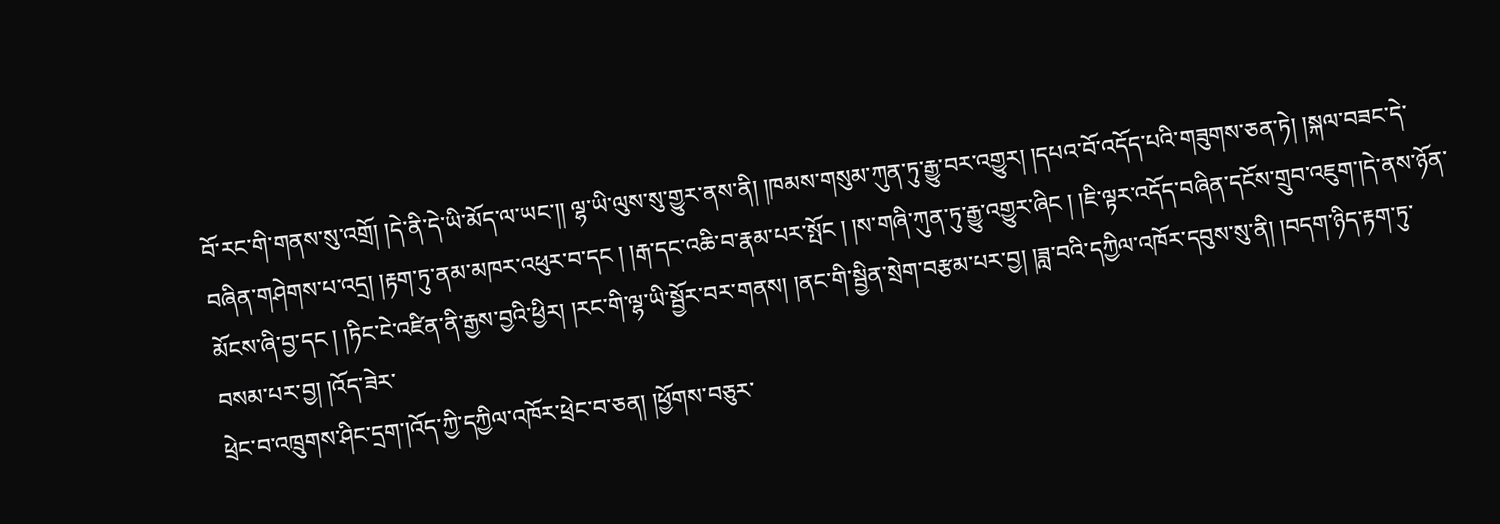བོ་རང་གི་གནས་སུ་འགྲོ། །དེ་ནི་དེ་ཡི་མོད་ལ་ཡང་།། ལྷ་ཡི་ལུས་སུ་གྱུར་ནས་ནི། །ཁམས་གསུམ་ཀུན་ཏུ་རྒྱུ་བར་འགྱུར། །དཔའ་བོ་འདོད་པའི་གཟུགས་ཅན་ཏེ། །སྐལ་བཟང་དེ་བཞིན་གཤེགས་པ་འདྲ། །རྟག་ཏུ་ནམ་མཁར་འཕུར་བ་དང ། །རྒ་དང་འཆི་བ་རྣམ་པར་སྤོང ། །ས་གཞི་ཀུན་ཏུ་རྒྱུ་འགྱུར་ཞིང ། །ཇི་ལྟར་འདོད་བཞིན་དངོས་གྲུབ་འཇུག་།དེ་ནས་ཉོན་མོངས་ཞི་བྱ་དང ། །ཏིང་ངེ་འཛིན་ནི་རྒྱས་བྱའི་ཕྱིར། །རང་གི་ལྷ་ཡི་སྦྱོར་བར་གནས། །ནང་གི་སྦྱིན་སྲེག་བརྩམ་པར་བྱ། །ཟླ་བའི་དཀྱིལ་འཁོར་དབུས་སུ་ནི། །བདག་ཉིད་རྟག་ཏུ་བསམ་པར་བྱ། །འོད་ཟེར་
ཕྲེང་བ་འཁྲུགས་ཤིང་དྲག་།འོད་ཀྱི་དཀྱིལ་འཁོར་ཕྲེང་བ་ཅན། །ཕྱོགས་བཅུར་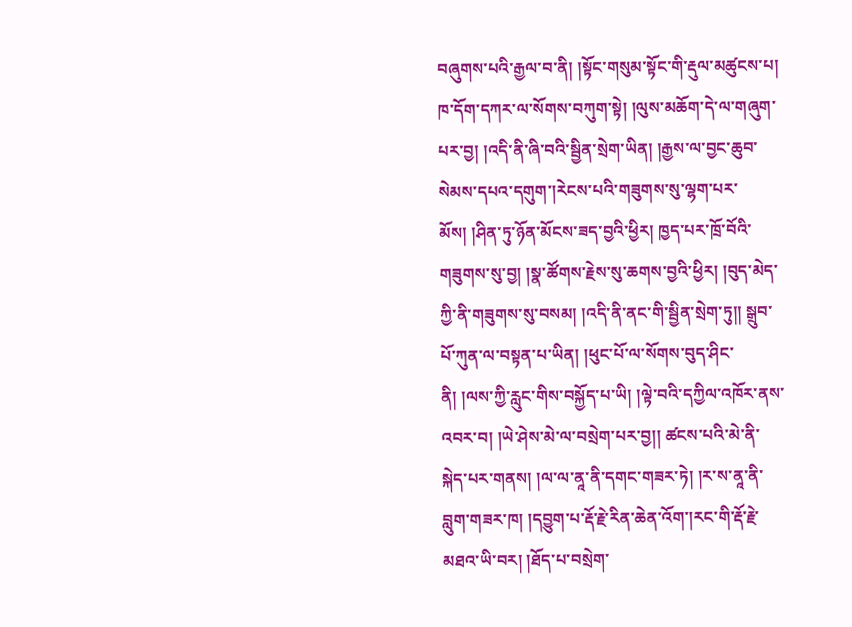བཞུགས་པའི་རྒྱལ་བ་ནི། །སྟོང་གསུམ་སྟོང་གི་རྡུལ་མཚུངས་པ། ཁ་དོག་དཀར་ལ་སོགས་བཀུག་སྟེ། །ལུས་མཆོག་དེ་ལ་གཞུག་པར་བྱ། །འདི་ནི་ཞི་བའི་སྦྱིན་སྲེག་ཡིན། །རྒྱས་ལ་བྱང་ཆུབ་སེམས་དཔའ་དགུག་།རེངས་པའི་གཟུགས་སུ་ལྷག་པར་མོས། །ཤིན་ཏུ་ཉོན་མོངས་ཟད་བྱའི་ཕྱིར། ཁྱད་པར་ཁྲོ་བོའི་གཟུགས་སུ་བྱ། །སྣ་ཚོགས་རྗེས་སུ་ཆགས་བྱའི་ཕྱིར། །བུད་མེད་ཀྱི་ནི་གཟུགས་སུ་བསམ། །འདི་ནི་ནང་གི་སྦྱིན་སྲེག་ཏུ།། སྒྲུབ་པོ་ཀུན་ལ་བསྟན་པ་ཡིན། །ཕུང་པོ་ལ་སོགས་བུད་ཤིང་ནི། །ལས་ཀྱི་རླུང་གིས་བསྐྱོད་པ་ཡི། །ལྟེ་བའི་དཀྱིལ་འཁོར་ནས་འབར་བ། །ཡེ་ཤེས་མེ་ལ་བསྲེག་པར་བྱ།། ཚངས་པའི་མེ་ནི་སྐེད་པར་གནས། །ལ་ལ་ནཱ་ནི་དགང་གཟར་ཏེ། །ར་ས་ནཱ་ནི་བླུག་གཟར་ཁ། །དབྱུག་པ་རྡོ་རྗེ་རིན་ཆེན་འོག་།རང་གི་རྡོ་རྗེ་མཐའ་ཡི་བར། །ཐོད་པ་བསྲེག་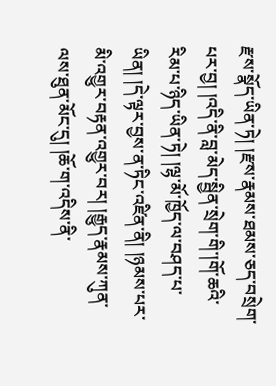རྫས་སྣོད་ཡིན་ཏེ། །རྫས་རྣམས་ཐམས་ཅད་བསྲེག་པར་བྱ། །འདི་ནི་བླ་མེད་སྦྱིན་སྲེག་གི་།གོ་ཆའི་རིམ་པ་ཉིད་ཡིན་ཏེ། །ལྷ་མོ་ཁྱོད་ལ་བཤད་པ་ཡིན། །དེ་ལྟར་བྱས་ན་ཏིང་འཛིན་ནི། །ཉམས་པར་མི་འགྱུར་བརྟན་འགྱུར་བར། །རྒྱུད་རྣམས་ཀུན་ལས་ཐུན་མོང་དུ། །ཆོ་ག་འདིས་ནི་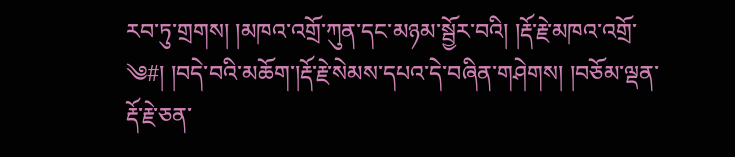རབ་ཏུ་གྲགས། །མཁའ་འགྲོ་ཀུན་དང་མཉམ་སྦྱོར་བའི། །རྡོ་རྗེ་མཁའ་འགྲོ་
༄#། །བདེ་བའི་མཆོག་།རྡོ་རྗེ་སེམས་དཔའ་དེ་བཞིན་གཤེགས། །བཅོམ་ལྡན་རྡོ་རྗེ་ཅན་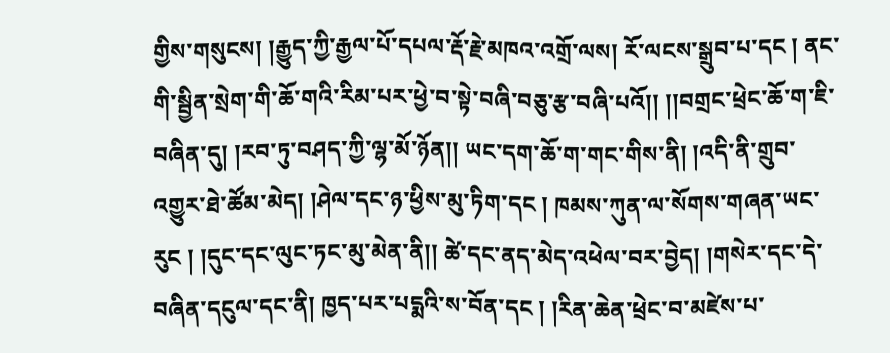གྱིས་གསུངས། །རྒྱུད་ཀྱི་རྒྱལ་པོ་དཔལ་རྡོ་རྗེ་མཁའ་འགྲོ་ལས། རོ་ལངས་སྒྲུབ་པ་དང ། ནང་གི་སྦྱིན་སྲེག་གི་ཆོ་གའི་རིམ་པར་ཕྱེ་བ་སྟེ་བཞི་བཅུ་རྩ་བཞི་པའོ།། །།བགྲང་ཕྲེང་ཆོ་ག་ཇི་བཞིན་དུ། །རབ་ཏུ་བཤད་ཀྱི་ལྷ་མོ་ཉོན།། ཡང་དག་ཆོ་ག་གང་གིས་ནི། །འདི་ནི་གྲུབ་འགྱུར་ཐེ་ཚོམ་མེད། །ཤེལ་དང་ཉ་ཕྱིས་མུ་ཏིག་དང ། ཁམས་ཀུན་ལ་སོགས་གཞན་ཡང་རུང ། །དུང་དང་ལུང་ཏང་མུ་མེན་ནི།། ཚེ་དང་ནད་མེད་འཕེལ་བར་བྱེད། །གསེར་དང་དེ་བཞིན་དངུལ་དང་ནི། ཁྱད་པར་པདྨའི་ས་བོན་དང ། །རིན་ཆེན་ཕྲེང་བ་མཛེས་པ་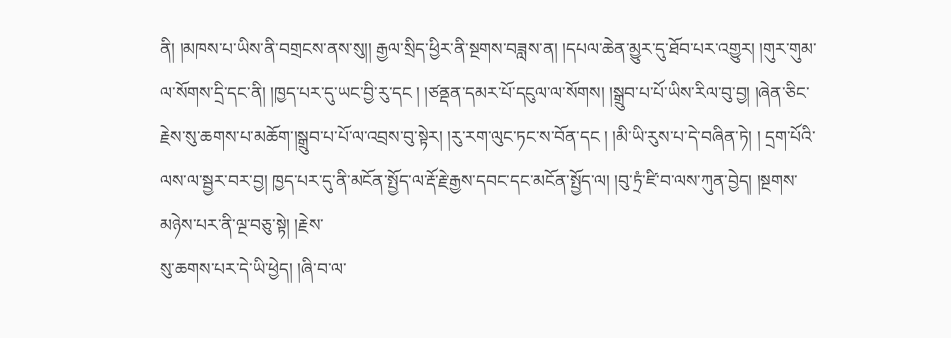ནི། །མཁས་པ་ཡིས་ནི་བགྲངས་ནས་སུ།། རྒྱལ་སྲིད་ཕྱིར་ནི་སྔགས་བཟླས་ན། །དཔལ་ཆེན་མྱུར་དུ་ཐོབ་པར་འགྱུར། །གུར་གུམ་ལ་སོགས་དྲི་དང་ནི། །ཁྱད་པར་དུ་ཡང་བྱི་རུ་དང ། །ཙནྡན་དམར་པོ་དངུལ་ལ་སོགས། །སྒྲུབ་པ་པོ་ཡིས་རིལ་བུ་བྱ། །ཞེན་ཅིང་རྗེས་སུ་ཆགས་པ་མཆོག་།སྒྲུབ་པ་པོ་ལ་འབྲས་བུ་སྟེར། །རུ་རག་ལུང་ཏང་ས་བོན་དང ། །མི་ཡི་རུས་པ་དེ་བཞིན་ཏེ། ། དྲག་པོའི་ལས་ལ་སྦྱར་བར་བྱ། ཁྱད་པར་དུ་ནི་མངོན་སྤྱོད་ལ་རྡོ་རྗེ་རྒྱས་དབང་དང་མངོན་སྤྱོད་ལ། །བུ་ཏྲཾ་ཛི་བ་ལས་ཀུན་བྱེད། །སྔགས་མཉེས་པར་ནི་ལྔ་བཅུ་སྟེ། །རྗེས་
སུ་ཆགས་པར་དེ་ཡི་ཕྱེད། །ཞི་བ་ལ་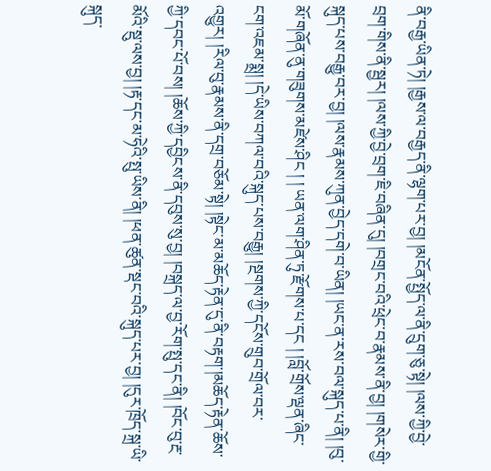ནི་བརྒྱ་ཡིན་ཏེ། །རྒྱས་ལ་བརྒྱད་ནི་ལྷག་པར་བྱ། །མངོན་སྤྱོད་ལ་ནི་དྲུག་ཅུ་སྟེ། །ལས་ཀྱི་བྱེ་བྲག་གིས་ནི་སྦྱར། །ལས་ཀྱི་བྱེ་བྲག་ཇི་བཞིན་དུ། །བགྲང་བའི་ཕྲེང་བ་རྣམས་ནི་བྱ། །གསེར་གྱི་སྐུད་པས་བརྒྱུ་བར་བྱ། །ལས་རྣམས་ཀུན་བྱེད་དགེ་བ་ཡིན། །ཡང་ན་རས་བལ་སྐུད་པ་ནི། །བུ་མོ་གཞོན་ནུ་གཟུགས་མཛེས་ཤིང ། ། ཡན་ལག་ཤིན་ཏུ་རྫོགས་པ་དང ། །བློ་གྲོས་ལྡན་ཞིང་ངག་འཇམ་སྨྲ། །དེ་ཡིས་བཀལ་བའི་སྐུད་པས་བརྒྱུ། །སྔགས་ཀྱི་དངོས་གྲུབ་གྲོལ་བར་འགྱུར། །རིལ་བུ་རྣམས་ནི་དགྲ་བཅོམ་སྟེ། །སྟེང་མ་མཆོད་རྟེན་དུ་ནི་བརྟག་།མཆོད་རྟེན་ཆོས་ཀྱི་དབང་པོ་བས། །ཆོས་ཀྱི་དབྱིངས་ནི་དབུས་སུ་བྱ། །བསྐྲད་ལ་བྱ་རོག་སྤུ་དང་ནི། །བོང་བུ་རྔ་མོའི་སྡུ་ལས་བྱ། །རྟ་དང་མ་ཧེའི་སྤུ་ཡིས་ནི། །ཕན་ཚུན་སྡང་བའི་སྐུད་པར་བྱ། །དུར་ཁྲོད་སྐྲ་ཡི་སྐུད་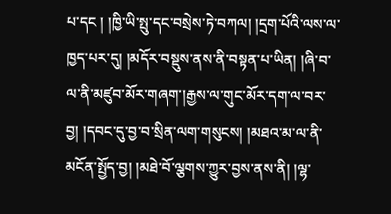པ་དང ། །ཁྱི་ཡི་སྤུ་དང་བསྲེས་ཏེ་བཀལ། །དྲག་པོའི་ལས་ལ་ཁྱད་པར་དུ། །མདོར་བསྡུས་ནས་ནི་བསྟན་པ་ཡིན། །ཞི་བ་ལ་ནི་མཛུབ་མོར་གཞག་།རྒྱས་ལ་གུང་མོར་དག་ལ་བར་བྱ། །དབང་དུ་བྱ་བ་སྲིན་ལག་གསུངས། །མཐའ་མ་ལ་ནི་མངོན་སྤྱོད་བྱ། །མཐེ་བོ་ལྕགས་ཀྱུར་བྱས་ནས་ནི། །ལྷ་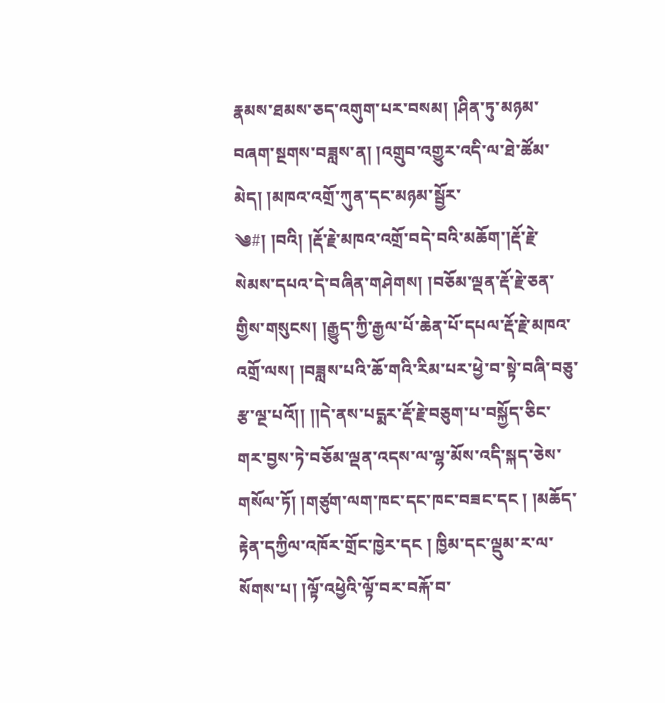རྣམས་ཐམས་ཅད་འགུག་པར་བསམ། །ཤིན་ཏུ་མཉམ་བཞག་སྔགས་བཟླས་ན། །འགྲུབ་འགྱུར་འདི་ལ་ཐེ་ཚོམ་མེད། །མཁའ་འགྲོ་ཀུན་དང་མཉམ་སྦྱོར་
༄#། །བའི། །རྡོ་རྗེ་མཁའ་འགྲོ་བདེ་བའི་མཆོག་།རྡོ་རྗེ་སེམས་དཔའ་དེ་བཞིན་གཤེགས། །བཅོམ་ལྡན་རྡོ་རྗེ་ཅན་གྱིས་གསུངས། །རྒྱུད་ཀྱི་རྒྱལ་པོ་ཆེན་པོ་དཔལ་རྡོ་རྗེ་མཁའ་འགྲོ་ལས། །བཟླས་པའི་ཆོ་གའི་རིམ་པར་ཕྱེ་བ་སྟེ་བཞི་བཅུ་རྩ་ལྔ་པའོ།། །།དེ་ནས་པདྨར་རྡོ་རྗེ་བཅུག་པ་བསྐྱོད་ཅིང་གར་བྱས་ཏེ་བཅོམ་ལྡན་འདས་ལ་ལྷ་མོས་འདི་སྐད་ཅེས་གསོལ་ཏོ། །གཙུག་ལག་ཁང་དང་ཁང་བཟང་དང ། །མཆོད་རྟེན་དཀྱིལ་འཁོར་གྲོང་ཁྱེར་དང ། ཁྱིམ་དང་ལྡུམ་ར་ལ་སོགས་པ། །ལྟོ་འཕྱེའི་ལྟོ་བར་བརྐོ་བ་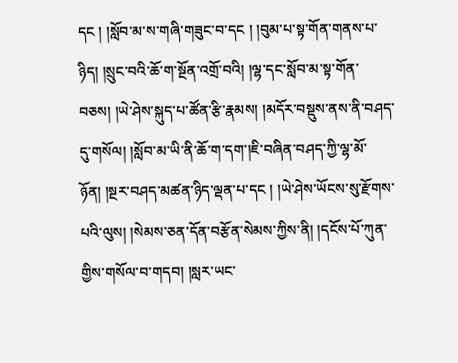དང ། །སློབ་མ་ས་གཞི་གཟུང་བ་དང ། །བུམ་པ་སྟ་གོན་གནས་པ་ཉིད། །སྲུང་བའི་ཆོ་ག་སྔོན་འགྲོ་བའི། །ལྷ་དང་སློབ་མ་སྟ་གོན་བཅས། །ཡེ་ཤེས་སྐུད་པ་ཚོན་རྩི་རྣམས། །མདོར་བསྡུས་ནས་ནི་བཤད་དུ་གསོལ། །སློབ་མ་ཡི་ནི་ཆོ་ག་དག་།ཇི་བཞིན་བཤད་ཀྱི་ལྷ་མོ་ཉོན། །སྔར་བཤད་མཚན་ཉིད་ལྡན་པ་དང ། །ཡེ་ཤེས་ཡོངས་སུ་རྫོགས་པའི་ལུས། །སེམས་ཅན་དོན་བརྩོན་སེམས་ཀྱིས་ནི། །དངོས་པོ་ཀུན་གྱིས་གསོལ་བ་གདབ། །སླར་ཡང་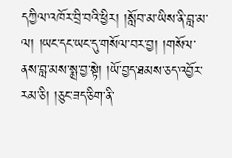དཀྱིལ་འཁོར་བྲི་བའི་ཕྱིར། །སློབ་མ་ཡིས་ནི་བླ་མ་ལ། །ཡང་དང་ཡང་དུ་གསོལ་བར་བྱ། །གསོལ་ནས་བླ་མས་སྨྲ་བྱ་སྟེ། །ཡོ་བྱད་ཐམས་ཅད་འབྱོར་རམ་ཅི། །ཅུང་ཟད་ཅིག་ནི་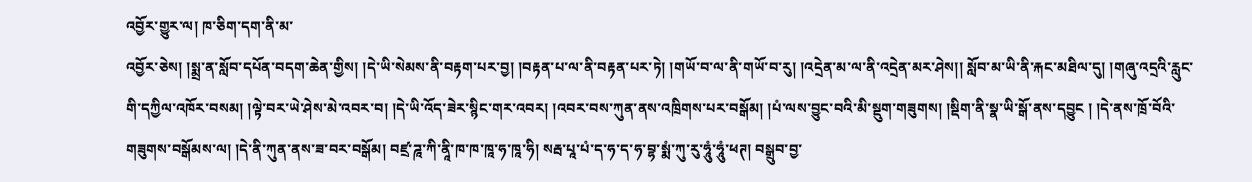འབྱོར་གྱུར་ལ། ཁ་ཅིག་དག་ནི་མ་
འབྱོར་ཅེས། །སྨྲ་ན་སློབ་དཔོན་བདག་ཆེན་གྱིས། །དེ་ཡི་སེམས་ནི་བརྟག་པར་བྱ། །བརྟན་པ་ལ་ནི་བརྟན་པར་ཏེ། །གཡོ་བ་ལ་ནི་གཡོ་བ་རུ། །འདྲེན་མ་ལ་ནི་འདྲེན་མར་ཤེས།། སློབ་མ་ཡི་ནི་རྐང་མཐིལ་དུ། །གཞུ་འདྲའི་རླུང་གི་དཀྱིལ་འཁོར་བསམ། །ལྟེ་བར་ཡེ་ཤེས་མེ་འབར་བ། །དེ་ཡི་འོད་ཟེར་སྙིང་གར་འབར། །འབར་བས་ཀུན་ནས་འཁྲིགས་པར་བསྒོམ། །པཾ་ལས་བྱུང་བའི་མི་སྡུག་གཟུགས། །སྡིག་ནི་སྣ་ཡི་སྒོ་ནས་དབྱུང ། །དེ་ནས་ཁྲོ་བོའི་གཟུགས་བསྒོམས་ལ། །དེ་ནི་ཀུན་ནས་ཟ་བར་བསྒོམ། བཛྲ་ཌཱ་ཀི་ནཱི་ཁ་ཁ་ཁཱ་ཧ་ཁཱ་ཧི། སརྦ་པཱ་པཾ་ད་ཧ་ད་ཧ་བྷ་སྨཾ་ཀུ་རུ་ཧཱུཾ་ཧཱུཾ་ཕཊ། བསྒྲུབ་བྱ་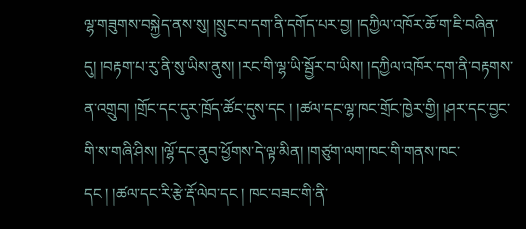ལྷ་གཟུགས་བསྐྱེད་ནས་སུ། །སྲུང་བ་དག་ནི་དགོད་པར་བྱ། །དཀྱིལ་འཁོར་ཆོ་ག་ཇི་བཞིན་དུ། །བརྟག་པ་རུ་ནི་སུ་ཡིས་ནུས། །རང་གི་ལྷ་ཡི་སྦྱོར་བ་ཡིས། །དཀྱིལ་འཁོར་དག་ནི་བརྟགས་ན་འགྲུབ། །གྲོང་དང་དུར་ཁྲོད་ཚོང་དུས་དང ། །ཚལ་དང་ལྷ་ཁང་གྲོང་ཁྱེར་གྱི། །ཤར་དང་བྱང་གི་ས་གཞི་ཤིས། །ལྷོ་དང་ནུབ་ཕྱོགས་དེ་ལྟ་མིན། །གཙུག་ལག་ཁང་གི་གནས་ཁང་དང ། །ཚལ་དང་རི་རྩེ་རྡོ་ལེབ་དང ། ཁང་བཟང་གི་ནི་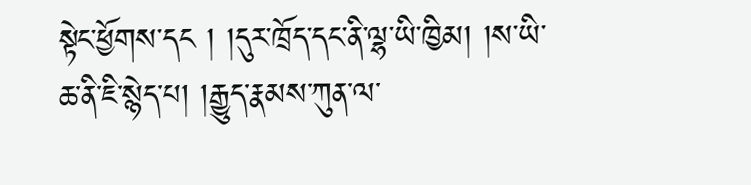སྟེང་ཕྱོགས་དང ། །དུར་ཁྲོད་དང་ནི་ལྷ་ཡི་ཁྱིམ། །ས་ཡི་ཆ་ནི་ཇི་སྙེད་པ། །རྒྱུད་རྣམས་ཀུན་ལ་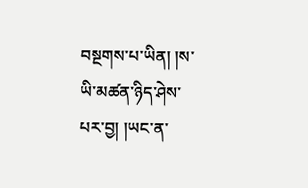བསྔགས་པ་ཡིན། །ས་ཡི་མཚན་ཉིད་ཤེས་པར་བྱ། །ཡང་ན་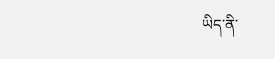ཡིད་ནི་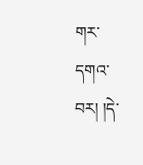གར་དགའ་བར། །དེ་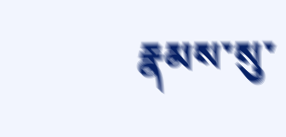རྣམས་སུ་